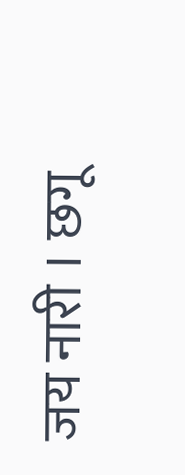जय नारी । छगू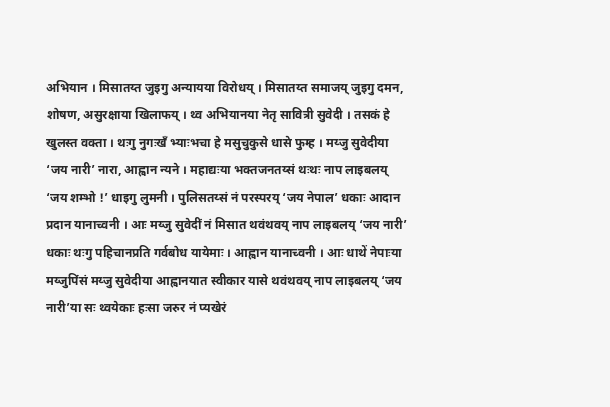अभियान । मिसातय्त जुइगु अन्यायया विरोधय् । मिसातय्त समाजय् जुइगु दमन, शोषण, असुरक्षाया खिलाफय् । थ्व अभियानया नेतृ सावित्री सुवेदी । तसकं हे खुलस्त वक्ता । थःगु नुगःखँ भ्याःभचा हे मसुचुकुसे धासे फुम्ह । मय्जु सुवेदीया ‘जय नारी’ नारा, आह्वान न्यने । महाद्यःया भक्तजनतय्सं थःथः नाप लाइबलय् ‘जय शम्भो !’ धाइगु लुमनी । पुलिसतय्सं नं परस्परय् ‘जय नेपाल’ धकाः आदान प्रदान यानाच्वनी । आः मय्जु सुवेदीं नं मिसात थवंथवय् नाप लाइबलय् ‘जय नारी’ धकाः थःगु पहिचानप्रति गर्वबोध यायेमाः । आह्वान यानाच्वनी । आः धाथें नेपाःया मय्जुपिंसं मय्जु सुवेदीया आह्वानयात स्वीकार यासे थवंथवय् नाप लाइबलय् ‘जय नारी’या सः थ्वयेकाः हःसा जरुर नं प्यखेरं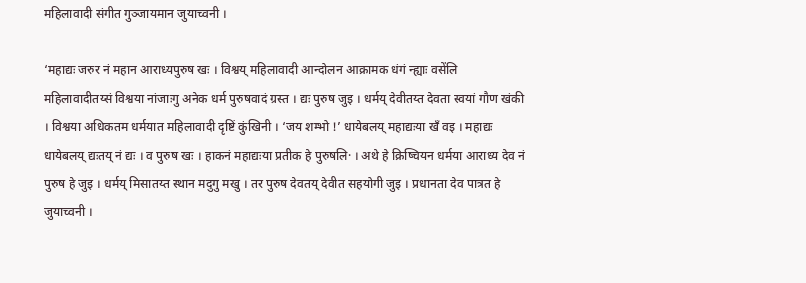महिलावादी संगीत गुञ्जायमान जुयाच्वनी ।

‘महाद्यः जरुर नं महान आराध्यपुरुष खः । विश्वय् महिलावादी आन्दोलन आक्रामक धंगं न्ह्याः वसेंलि महिलावादीतय्सं विश्वया नांजाःगु अनेक धर्म पुरुषवादं ग्रस्त । द्यः पुरुष जुइ । धर्मय् देवीतय्त देवता स्वयां गौण खंकी । विश्वया अधिकतम धर्मयात महिलावादी दृष्टिं कुंखिनी । ‘जय शम्भो !’ धायेबलय् महाद्यःया खँ वइ । महाद्यः धायेबलय् द्यःतय् नं द्यः । व पुरुष खः । हाकनं महाद्यःया प्रतीक हे पुरुषलि· । अथे हे क्रिष्चियन धर्मया आराध्य देव नं पुरुष हे जुइ । धर्मय् मिसातय्त स्थान मदुगु मखु । तर पुरुष देवतय् देवीत सहयोगी जुइ । प्रधानता देव पात्रत हे जुयाच्वनी ।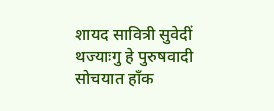शायद सावित्री सुवेदीं थज्याःगु हे पुरुषवादी सोचयात हाँक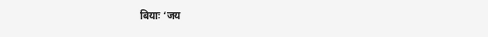बियाः ‘जय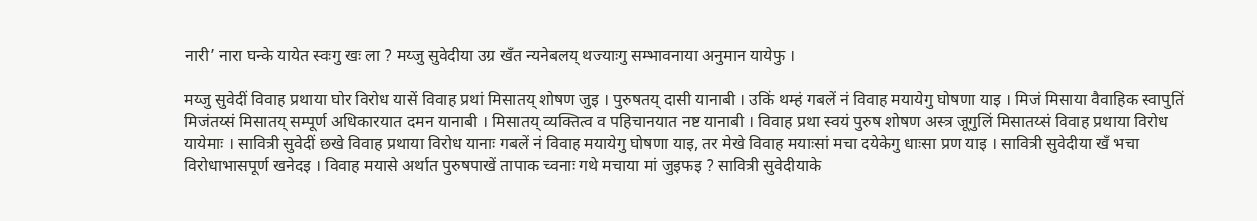नारी’ नारा घन्के यायेत स्वःगु खः ला ? मय्जु सुवेदीया उग्र खँत न्यनेबलय् थज्याःगु सम्भावनाया अनुमान यायेफु ।

मय्जु सुवेदीं विवाह प्रथाया घोर विरोध यासें विवाह प्रथां मिसातय् शोषण जुइ । पुरुषतय् दासी यानाबी । उकिं थम्हं गबलें नं विवाह मयायेगु घोषणा याइ । मिजं मिसाया वैवाहिक स्वापुतिं मिजंतय्सं मिसातय् सम्पूर्ण अधिकारयात दमन यानाबी । मिसातय् व्यक्तित्व व पहिचानयात नष्ट यानाबी । विवाह प्रथा स्वयं पुरुष शोषण अस्त्र जूगुलिं मिसातय्सं विवाह प्रथाया विरोध यायेमाः । सावित्री सुवेदीं छखे विवाह प्रथाया विरोध यानाः गबलें नं विवाह मयायेगु घोषणा याइ, तर मेखे विवाह मयाःसां मचा दयेकेगु धाःसा प्रण याइ । सावित्री सुवेदीया खँ भचा विरोधाभासपूर्ण खनेदइ । विवाह मयासे अर्थात पुरुषपाखें तापाक च्वनाः गथे मचाया मां जुइफइ ? सावित्री सुवेदीयाके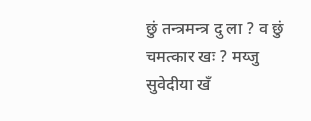छुं तन्त्रमन्त्र दु ला ? व छुं चमत्कार खः ? मय्जु सुवेदीया खँ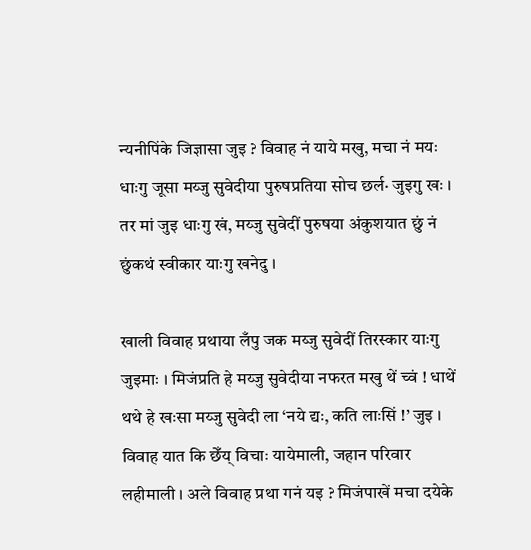न्यनीपिंके जिज्ञासा जुइ ? विवाह नं याये मखु, मचा नं मयः धाःगु जूसा मय्जु सुवेदीया पुरुषप्रतिया सोच छर्ल· जुइगु खः । तर मां जुइ धाःगु खं, मय्जु सुवेदीं पुरुषया अंकुशयात छुं नं छुंकथं स्वीकार याःगु खनेदु ।

खाली विवाह प्रथाया लँपु जक मय्जु सुवेदीं तिरस्कार याःगु जुइमाः । मिजंप्रति हे मय्जु सुवेदीया नफरत मखु थें च्वं ! धाथें थथे हे खःसा मय्जु सुवेदी ला ‘नये द्यः, कति लाःसिं !’ जुइ । विवाह यात कि छेँय् विचाः यायेमाली, जहान परिवार लहीमाली । अले विवाह प्रथा गनं यइ ? मिजंपाखें मचा दयेके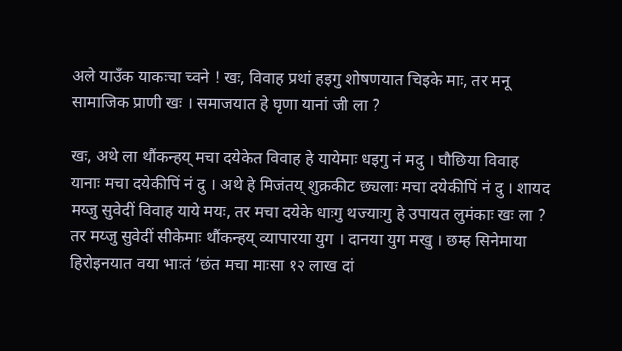अले याउँक याकःचा च्वने ! खः, विवाह प्रथां हइगु शोषणयात चिइके माः, तर मनू सामाजिक प्राणी खः । समाजयात हे घृणा यानां जी ला ?

खः, अथे ला थौंकन्हय् मचा दयेकेत विवाह हे यायेमाः धइगु नं मदु । घौछिया विवाह यानाः मचा दयेकीपिं नं दु । अथे हे मिजंतय् शुक्रकीट छ्यलाः मचा दयेकीपिं नं दु । शायद मय्जु सुवेदीं विवाह याये मयः, तर मचा दयेके धाःगु थज्याःगु हे उपायत लुमंकाः खः ला ? तर मय्जु सुवेदीं सीकेमाः थौंकन्हय् व्यापारया युग । दानया युग मखु । छम्ह सिनेमाया हिरोइनयात वया भाःतं ‘छंत मचा माःसा १२ लाख दां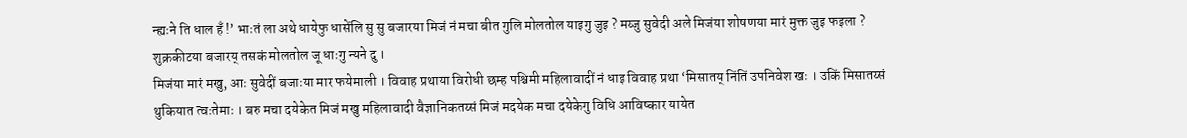न्ह्यःने ति धाल हँ !’ भाःतं ला अथे धायेफु धासेंलि सु सु बजारया मिजं नं मचा बीत गुलि मोलतोल याइगु जुइ ? मय्जु सुवेदी अले मिजंया शोषणया मारं मुक्त जुइ फइला ? शुक्रकीटया बजारय् तसकं मोलतोल जू धाःगु न्यने दु ।
मिजंया मारं मखु, आः सुवेदीं बजाःया मार फयेमाली । विवाह प्रथाया विरोधी छम्ह पश्चिमी महिलावादीं नं धाइ विवाह प्रथा ‘मिसातय् निंतिं उपनिवेश खः । उकिं मिसातय्सं थुकियात त्वःतेमाः । बरु मचा दयेकेत मिजं मखु महिलावादी वैज्ञानिकतय्सं मिजं मदयेक मचा दयेकेगु विधि आविष्कार यायेत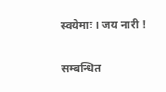स्वयेमाः । जय नारी !

सम्बन्धित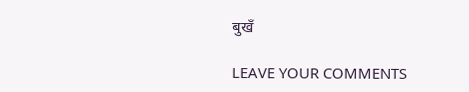बुखँ

LEAVE YOUR COMMENTS